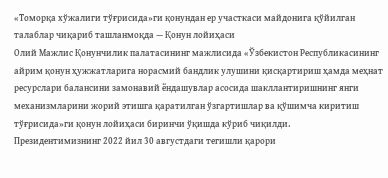«Томорқа хўжалиги тўғрисида»ги қонундан ер участкаси майдонига қўйилган талаблар чиқариб ташланмоқда — Қонун лойиҳаси
Олий Мажлис Қонунчилик палатасининг мажлисида «Ўзбекистон Республикасининг айрим қонун ҳужжатларига норасмий бандлик улушини қисқартириш ҳамда меҳнат ресурслари балансини замонавий ёндашувлар асосида шакллантиришнинг янги механизмларини жорий этишга қаратилган ўзгартишлар ва қўшимча киритиш тўғрисида»ги қонун лойиҳаси биринчи ўқишда кўриб чиқилди.
Президентимизнинг 2022 йил 30 августдаги тегишли қарори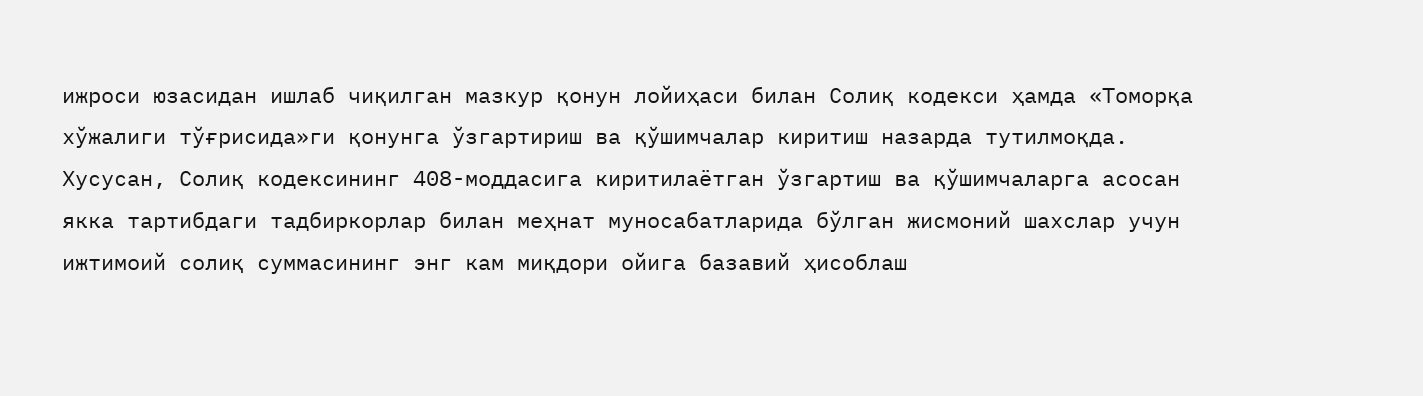ижроси юзасидан ишлаб чиқилган мазкур қонун лойиҳаси билан Солиқ кодекси ҳамда «Томорқа хўжалиги тўғрисида»ги қонунга ўзгартириш ва қўшимчалар киритиш назарда тутилмоқда.
Хусусан, Солиқ кодексининг 408-моддасига киритилаётган ўзгартиш ва қўшимчаларга асосан якка тартибдаги тадбиркорлар билан меҳнат муносабатларида бўлган жисмоний шахслар учун ижтимоий солиқ суммасининг энг кам миқдори ойига базавий ҳисоблаш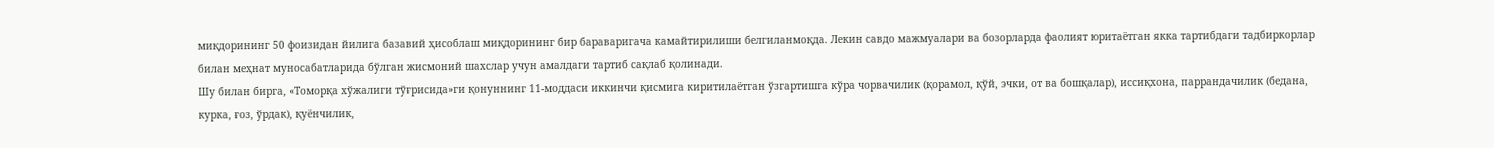миқдорининг 50 фоизидан йилига базавий ҳисоблаш миқдорининг бир бараваригача камайтирилиши белгиланмоқда. Лекин савдо мажмуалари ва бозорларда фаолият юритаётган якка тартибдаги тадбиркорлар билан меҳнат муносабатларида бўлган жисмоний шахслар учун амалдаги тартиб сақлаб қолинади.
Шу билан бирга, «Томорқа хўжалиги тўғрисида»ги қонуннинг 11-моддаси иккинчи қисмига киритилаётган ўзгартишга кўра чорвачилик (қорамол, қўй, эчки, от ва бошқалар), иссиқхона, паррандачилик (бедана, курка, ғоз, ўрдак), қуёнчилик,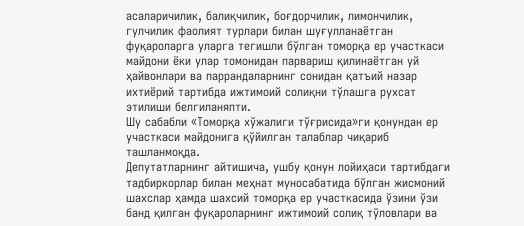асаларичилик, балиқчилик, боғдорчилик, лимончилик, гулчилик фаолият турлари билан шуғулланаётган фуқароларга уларга тегишли бўлган томорқа ер участкаси майдони ёки улар томонидан парвариш қилинаётган уй ҳайвонлари ва паррандаларнинг сонидан қатъий назар ихтиёрий тартибда ижтимоий солиқни тўлашга рухсат этилиши белгиланяпти.
Шу сабабли «Томорқа хўжалиги тўғрисида»ги қонундан ер участкаси майдонига қўйилган талаблар чиқариб ташланмоқда.
Депутатларнинг айтишича, ушбу қонун лойиҳаси тартибдаги тадбиркорлар билан меҳнат муносабатида бўлган жисмоний шахслар ҳамда шахсий томорқа ер участкасида ўзини ўзи банд қилган фуқароларнинг ижтимоий солиқ тўловлари ва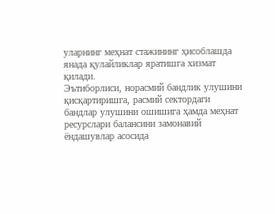уларнинг меҳнат стажининг ҳисоблашда янада қулайликлар яратишга хизмат қилади.
Эътиборлиси, норасмий бандлик улушини қисқартиришга, расмий сектордаги бандлар улушини ошишига ҳамда меҳнат ресурслари балансини замонавий ёндашувлар асосида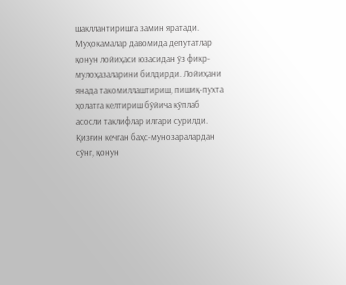шакллантиришга замин яратади.
Муҳокамалар давомида депутатлар қонун лойиҳаси юзасидан ўз фикр-мулоҳазаларини билдирди. Лойиҳани янада такомиллаштириш, пишиқ-пухта ҳолатга келтириш бўйича кўплаб асосли таклифлар илгари сурилди.
Қизғин кечган баҳс-мунозаралардан сўнг, қонун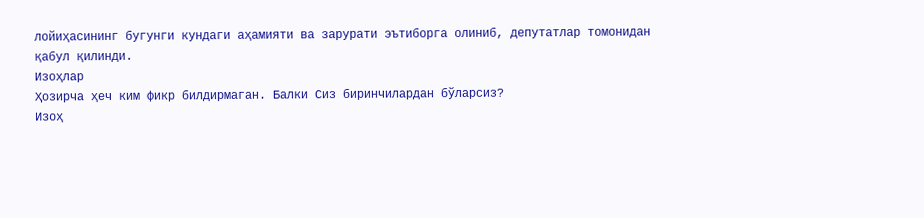лойиҳасининг бугунги кундаги аҳамияти ва зарурати эътиборга олиниб, депутатлар томонидан қабул қилинди.
Изоҳлар
Ҳозирча ҳеч ким фикр билдирмаган. Балки Сиз биринчилардан бўларсиз?
Изоҳ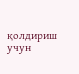қолдириш учун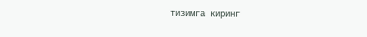тизимга киринг